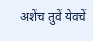अशेंच तुवें येवचें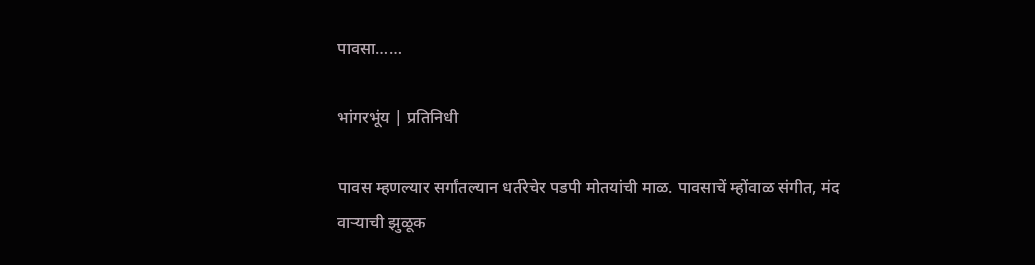पावसा……

भांगरभूंय | प्रतिनिधी

पावस म्हणल्यार सर्गांतल्यान धर्तरेचेर पडपी मोतयांची माळ. पावसाचें म्होंवाळ संगीत, मंद वाऱ्याची झुळूक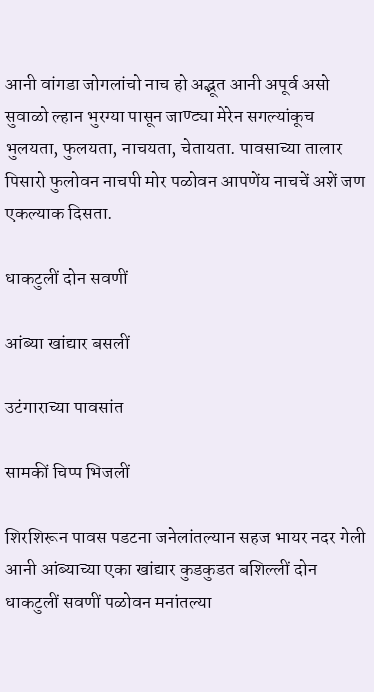आनी वांगडा जोगलांचो नाच हो अद्भूत आनी अपूर्व असो सुवाळो ल्हान भुरग्या पासून जाण्ट्या मेरेन सगल्यांकूच भुलयता, फुलयता, नाचयता, चेतायता. पावसाच्या तालार पिसारो फुलोवन नाचपी मोर पळोवन आपणेंय नाचचें अशें जण एकल्याक दिसता.

धाकटुलीं दोन सवणीं

आंब्या खांद्यार बसलीं

उटंगाराच्या पावसांत

सामकीं चिप्प भिजलीं

शिरशिरून पावस पडटना जनेलांतल्यान सहज भायर नदर गेली आनी आंब्याच्या एका खांद्यार कुडकुडत बशिल्लीं दोन धाकटुलीं सवणीं पळोवन मनांतल्या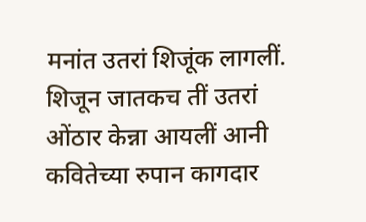मनांत उतरां शिजूंक लागलीं. शिजून जातकच तीं उतरां ओंठार केन्ना आयलीं आनी कवितेच्या रुपान कागदार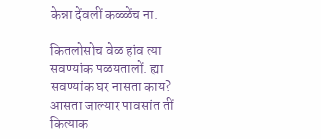केन्ना देंवलीं कळ्ळेंच ना.

कितलोसोच वेळ हांव त्या सवण्यांक पळयतालों. ह्या सवण्यांक घर नासता काय? आसता जाल्यार पावसांत तीं कित्याक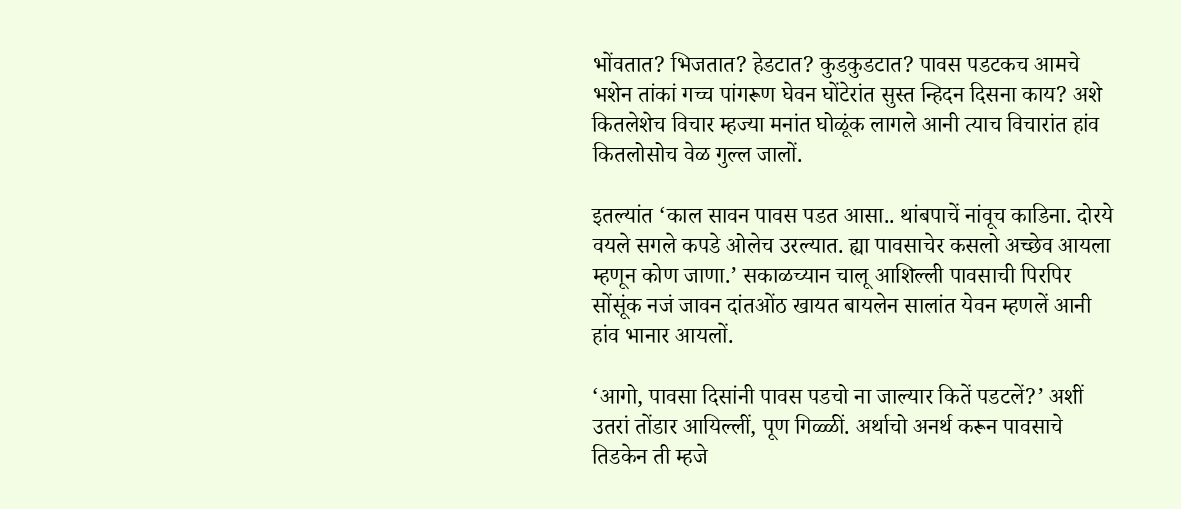भोंवतात? भिजतात? हेडटात? कुडकुडटात? पावस पडटकच आमचे भशेन तांकां गच्च पांगरूण घेवन घोंटेरांत सुस्त न्हिदन दिसना काय? अशे कितलेशेच विचार म्हज्या मनांत घोळूंक लागले आनी त्याच विचारांत हांव कितलोसोच वेळ गुल्ल जालों.

इतल्यांत ‘काल सावन पावस पडत आसा.. थांबपाचें नांवूच काडिना. दोरये वयले सगले कपडे ओलेच उरल्यात. ह्या पावसाचेर कसलो अच्छेव आयला म्हणून कोण जाणा.’ सकाळच्यान चालू आशिल्ली पावसाची पिरपिर सोंसूंक नजं जावन दांतओंठ खायत बायलेन सालांत येवन म्हणलें आनी हांव भानार आयलों.

‘आगो, पावसा दिसांनी पावस पडचो ना जाल्यार कितें पडटलें?’ अशीं उतरां तोंडार आयिल्लीं, पूण गिळ्ळीं. अर्थाचो अनर्थ करून पावसाचे तिडकेन ती म्हजे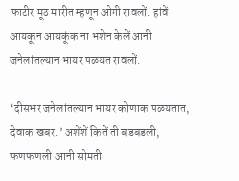फाटीर मूठ मारीत म्हणून ओगी रावलों. हांवें आयकून आयकूंक ना भशेन केलें आनी जनेलांतल्यान भायर पळयत रावलों.

‘दीसभर जनेलांतल्यान भायर कोणाक पळयतात, देवाक खबर.’ अशेंशें कितें ती बडबडली, फणफणली आनी सोमती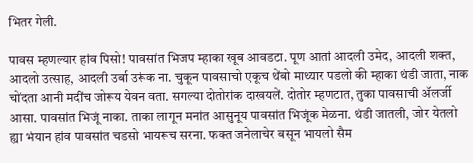भितर गेली.

पावस म्हणल्यार हांव पिसो! पावसांत भिजप म्हाका खूब आवडटा. पूण आतां आदली उमेद, आदली शक्त, आदलो उत्साह, आदली उर्बा उरूंक ना. चुकून पावसाचो एकूच थेंबो माथ्यार पडलो की म्हाका थंडी जाता, नाक चोंदता आनी मदींच जोरूय येवन वता. सगल्या दोतोरांक दाखयलें. दोतोर म्हणटात, तुका पावसाची ॲलर्जी आसा. पावसांत भिजूं नाका. ताका लागून मनांत आसुनूय पावसांत भिजूंक मेळना. थंडी जातली, जोर येतलो ह्या भंयान हांव पावसांत चडसो भायरूच सरना. फक्त जनेलाचेर बसून भायलो सैम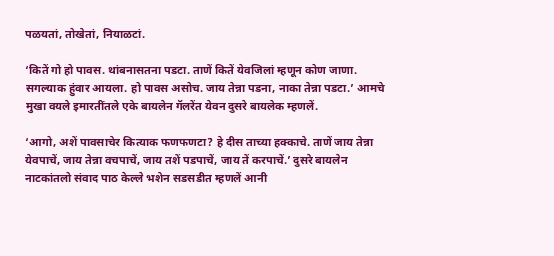पळयतां, तोखेतां, नियाळटां.

‘कितें गो हो पावस. थांबनासतना पडटा. ताणें कितें येवजिलां म्हणून कोण जाणा. सगल्याक हुंवार आयला. हो पावस असोच. जाय तेन्ना पडना, नाका तेन्ना पडटा.’ आमचे मुखा वयले इमारतींतले एके बायलेन गॅलरेंत येवन दुसरे बायलेक म्हणलें.

‘आगो, अशें पावसाचेर कित्याक फणफणटा? हे दीस ताच्या हक्काचे. ताणें जाय तेन्ना येवपाचें, जाय तेन्ना वचपाचें, जाय तशें पडपाचें, जाय तें करपाचें.’ दुसरे बायलेन नाटकांतलो संवाद पाठ केल्ले भशेन सडसडीत म्हणलें आनी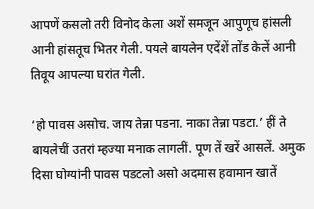आपणें कसलो तरी विनोद केला अशें समजून आपुणूच हांसली आनी हांसतूच भितर गेली. पयले बायलेन एदेंशें तोंड केलें आनी तिवूय आपल्या घरांत गेली.

‘हो पावस असोच. जाय तेन्ना पडना. नाका तेन्ना पडटा.’ हीं ते बायलेचीं उतरां म्हज्या मनाक लागलीं. पूण तें खरें आसलें. अमुक दिसा घोग्यांनी पावस पडटलो असो अदमास हवामान खातें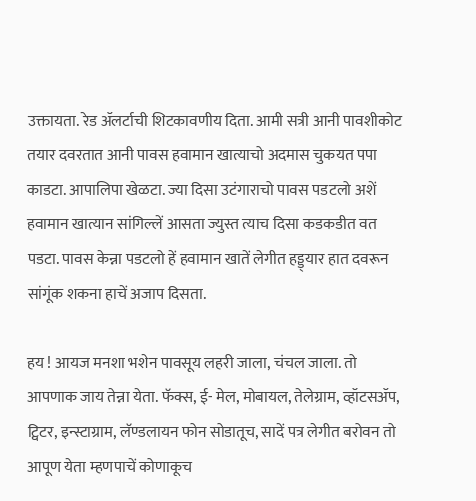उक्तायता. रेड ॲलर्टाची शिटकावणीय दिता. आमी सत्री आनी पावशीकोट तयार दवरतात आनी पावस हवामान खात्याचो अदमास चुकयत पपा काडटा. आपालिपा खेळटा. ज्या दिसा उटंगाराचो पावस पडटलो अशें हवामान खात्यान सांगिल्लें आसता ज्युस्त त्याच दिसा कडकडीत वत पडटा. पावस केन्ना पडटलो हें हवामान खातें लेगीत हड्ड्यार हात दवरून सांगूंक शकना हाचें अजाप दिसता.

हय ! आयज मनशा भशेन पावसूय लहरी जाला, चंचल जाला. तो आपणाक जाय तेन्ना येता. फॅक्स, ई- मेल, मोबायल, तेलेग्राम, व्हॉटसॲप, ट्विटर, इन्स्टाग्राम, लॅण्डलायन फोन सोडातूच, सादें पत्र लेगीत बरोवन तो आपूण येता म्हणपाचें कोणाकूच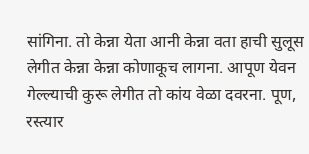सांगिना. तो केन्ना येता आनी केन्ना वता हाची सुलूस लेगीत केन्ना केन्ना कोणाकूच लागना. आपूण येवन गेल्ल्याची कुरू लेगीत तो कांय वेळा दवरना. पूण, रस्त्यार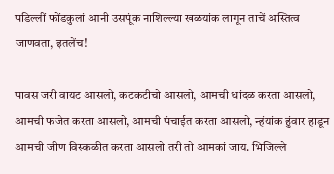पडिल्लीं फोंडकुलां आनी उसपूंक नाशिल्ल्या खळयांक लागून ताचें अस्तित्व जाणवता, इतलेंच!

पावस जरी वायट आसलो, कटकटीचो आसलो, आमची धांदळ करता आसलो, आमची फजेत करता आसलो, आमची पंचाईत करता आसलो, न्हंयांक हुंवार हाडून आमची जीण विस्कळीत करता आसलो तरी तो आमकां जाय. भिजिल्ले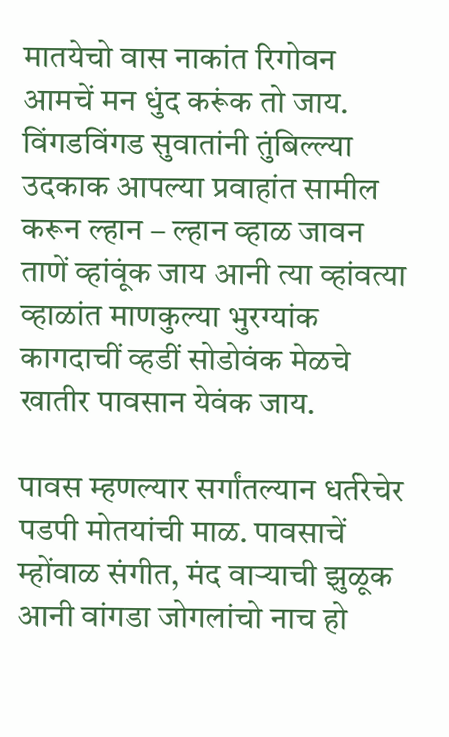मातयेचो वास नाकांत रिगोवन आमचें मन धुंद करूंक तो जाय. विंगडविंगड सुवातांनी तुंबिल्ल्या उदकाक आपल्या प्रवाहांत सामील करून ल्हान – ल्हान व्हाळ जावन ताणें व्हांवूंक जाय आनी त्या व्हांवत्या व्हाळांत माणकुल्या भुरग्यांक कागदाचीं व्हडीं सोडोवंक मेळचे खातीर पावसान येवंक जाय.

पावस म्हणल्यार सर्गांतल्यान धर्तरेचेर पडपी मोतयांची माळ. पावसाचें म्होंवाळ संगीत, मंद वाऱ्याची झुळूक आनी वांगडा जोगलांचो नाच हो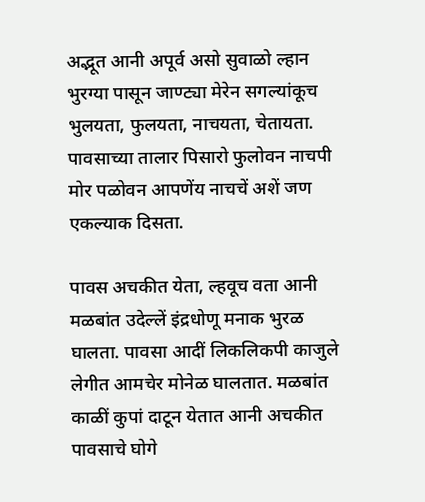अद्भूत आनी अपूर्व असो सुवाळो ल्हान भुरग्या पासून जाण्ट्या मेरेन सगल्यांकूच भुलयता, फुलयता, नाचयता, चेतायता. पावसाच्या तालार पिसारो फुलोवन नाचपी मोर पळोवन आपणेंय नाचचें अशें जण एकल्याक दिसता.

पावस अचकीत येता, ल्हवूच वता आनी मळबांत उदेल्लें इंद्रधोणू मनाक भुरळ घालता. पावसा आदीं लिकलिकपी काजुले लेगीत आमचेर मोनेळ घालतात. मळबांत काळीं कुपां दाटून येतात आनी अचकीत पावसाचे घोगे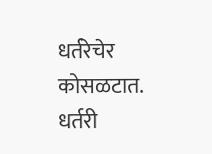धर्तरेचेर कोसळटात. धर्तरी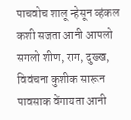पाचवोच शालू न्हेसून व्हंकल कशी सजता आनी आपलो सगलो शीण, राग, दुख्ख, विवंचना कुशीक सारून पावसाक वेंगायता आनी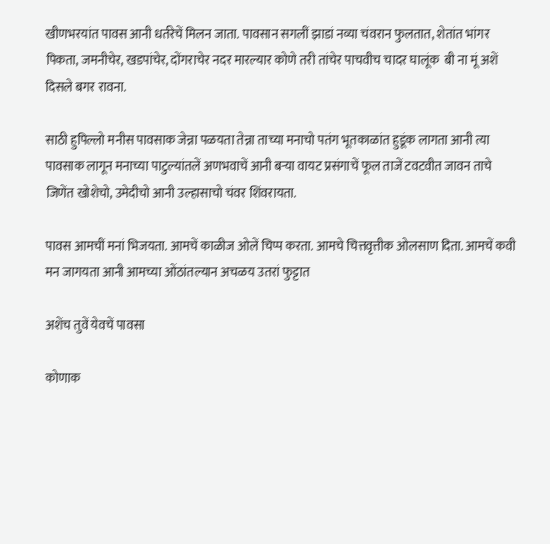खीणभरयांत पावस आनी धर्तरेचें मिलन जाता. पावसान सगलीं झाडां नव्या चंवरान फुलतात, शेतांत भांगर पिकता, जमनीचेर, खडपांचेर, दोंगराचेर नदर मारल्यार कोणे तरी तांचेर पाचवीच चादर घालूंक  बी ना मूं अशें दिसले बगर रावना.

साठी हुपिल्लो मनीस पावसाक जेन्ना पळयता तेन्ना ताच्या मनाचो पतंग भूतकाळांत हुडूंक लागता आनी त्या पावसाक लागून मनाच्या पाटुल्यांतलें अणभवाचें आनी बर्‍या वायट प्रसंगाचें फूल ताजें टवटवीत जावन ताचे जिणेंत खोशेचो, उमेदीचो आनी उल्हासाचो चंवर शिंवरायता.

पावस आमचीं मनां भिजयता. आमचें काळीज ओलें चिप्प करता. आमचे चित्तवृत्तीक ओलसाण दिता. आमचें कवी मन जागयता आनी आमच्या ओंठांतल्यान अचळय उतरां फुट्टात

अशेंच तुवें येवचें पावसा

कोणाक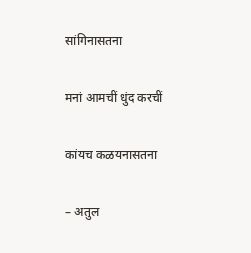सांगिनासतना

मनां आमचीं धुंद करचीं

कांयच कळयनासतना

– अतुल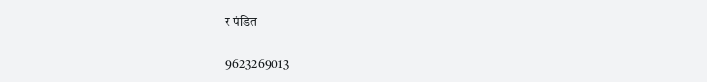र पंडित

9623269013